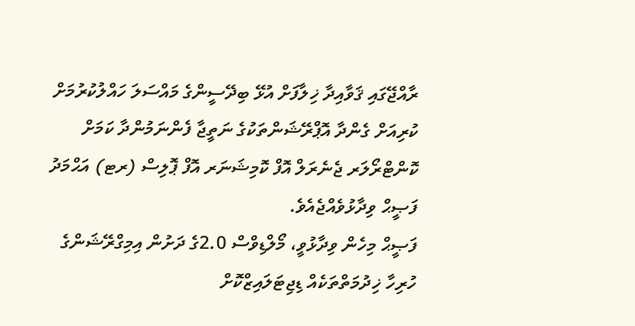ރާއްޖޭގައި ޤަވާއިދާ ޚިލާފަށް އުޅޭ ބިދޭސީންގެ މައްސަލަ ހައްލުކުރުމަށް ކުރިއަށް ގެންދާ އޮޕްރޭޝަންތަކުގެ ނަތީޖާ ފެންނަމުންދާ ކަމަށް ކޮންޓްރޯލަރ ޖެނެރަލް އޮފް ކޮމިޝަނަރ އޮފް ޕޮލިސް (ރޓ) އަޙްމަދު ފަޞީޙް ވިދާޅުވެއްޖެއެވެ.
ފަޞީޙް މިހެން ވިދާޅުވީ، މޯލްޑިވްސް 2.0ގެ ދަށުން އިމިގްރޭޝަންގެ ހުރިހާ ޚިދުމަތްތަކެއް ޑިޖިޓަލައިޒްކޮށް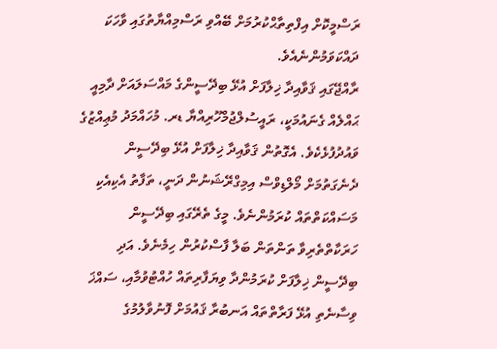ރަސްމީކޮށް އިފްތިތާޙްކުރުމަށް ބޭއްވި ރަސްމިއްޔާތުގައި ވާހަކަ ދައްކަވަމުންނެއެވެ.
ރާއްޖޭގައި ޤަވާއިދާ ޚިލާފަށް އުޅޭ ބިދޭސީންގެ މައްސަލައަށް ދާމިއީ ޙައްލެއް ގެނައުމަކީ، ރައީސުލްޖުމްހޫރިއްޔާ ޑރ. މުހައްމަދު މުޢިއްޒުގެ ވައުދުފުޅެކެވެ. އެގޮތުން ޤަވާއިދާ ޚިލާފަށް އުޅޭ ބިދޭސީން ދެނެގަތުމަށް މޯލްޑިވްސް އިމިގްރޭޝަނުން ދަނީ، ތަފާތު އެކިއެކި މަސައްކަތްތައް ކުރަމުންނެވެ. މީގެ ތެރޭގައި ބިދޭސީން ހަރަކާތްތެރިވާ ތަންތަން ބަލާ ފާސްކުރުން ހިމެނެވެ. އަދި ބިދޭސީން ޚިލާފަށް ކުރަމުންދާ ވިޔަފާރިތައް ހުއްޓުވުމާއި، ސައްޚަ ވިސާނެތި އުޅޭ ފަރާތްތައް އަނބުރާ ޤައުމަށް ފޮނުވާލުމުގެ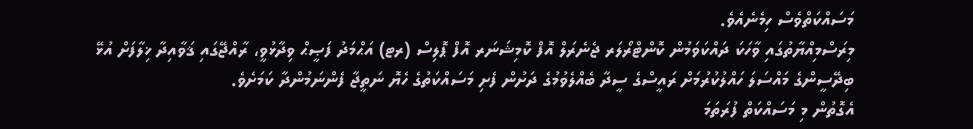މަސައްކަތްވެސް ހިމެނެއެވެ.
މިރަސްމިއްޔާތުގައި ވާހަކަ ދައްކަވަމުން ކޮންޓްރޯލަރ ޖެނެރަލް އޮފް ކޮމިޝަނަރ އޮފް ޕޮލިސް (ރޓ) އަޙްމަދު ފަޞީޙް ވިދާޅުވީ، ރާއްޖޭގައި ޤަވާއިދާ ޚިލާފަށް އުޅޭ ބިދޭސީންގެ މައްސަލަ ހައްލުކުރުމަށް ރައީސްގެ ސީދާ ބެއްލެވުމުގެ ދަށުން ފެށި މަސައްކަތުގެ ހެޔޮ ނަތީޖާ ފެންނަމުންދާ ކަމަށެވެ.
އެގޮތުން މި މަސައްކަތް ފުރަތަމަ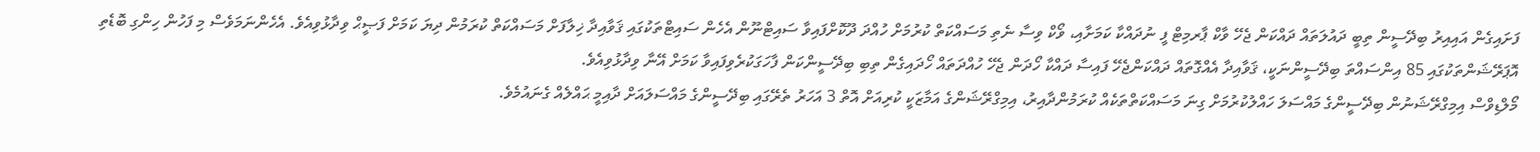ފަށައިގެން އައިއިރު ބިދޭސީން ތިބީ ދައުލަތައް ދައްކަން ޖެހޭ ވާކް ޕާރމިޓް ފީ ނުދައްކާ ކަމަށާއި، ވޯކް ވިސާ ނެތި މަސައްކަތް ކުރުމަށް ހުއްދަ ދޫކޮށްފައިވާ ސައިޓްނޫން އެހެން ސައިޓްތަކުގައި ޤަވާއިދާ ޚިލާފަށް މަސައްކަތް ކުރަމުން ދިޔަ ކަމަށް ފަޞީޙް ވިދާޅުވިއެވެ. އެހެންނަމަވެސް މި ފަހުން ހިންގި ބޮޑެތި އޮޕަރޭޝަންތަކުގައި 85 އިންސައްތަ ބިދޭސީންނަކީ، ޤަވާއިދާ އެއްގޮތައް ދައްކަންޖެހޭ ފައިސާ ދައްކާ ހޯދަން ޖެހޭ ހުއްދަތައް ހޯދައިގެން ތިބި ބިދޭސީންކަން ފާހަގަކުރެވިފައިވާ ކަމަށް އޭނާ ވިދާޅުވިއެވެ.
މޯލްޑިވްސް އިމިގްރޭޝަނުން ބިދޭސީންގެ މައްސަލަ ހައްލުކުރުމަށް ގިނަ މަސައްކަތްތަކެއް ކުރަމުންދާއިރު، އިމިގްރޭޝަންގެ އަމާޒަކީ ކުރިއަށް އޮތް 3 އަހަރު ތެރޭގައި ބިދޭސީންގެ މައްސަލައަށް ދާއިމީ ޙައްލެއް ގެނައުމެވެ.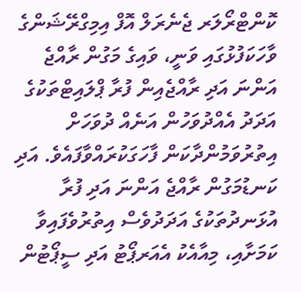ކޮންޓްރޯލަރ ޖެނެރަލް އޮފް އިމިގްރޭޝަންގެ ވާހަކަފުޅުގައި ވަނީ، ވައިގެ މަގުން ރާއްޖެ އަންނަ އަދި ރާއްޖެއިން ފުރާ ޕްލައިޓްތަކުގެ އަދަދު އެއްދުވަހުން އަނެއް ދުވަހަށް އިތުރުވަމުންދާކަން ފާހަގަކުރައްވާފައެވެ. އަދި ކަނޑުމަގުން ރާއްޖެ އަންނަ އަދި ފުރާ އުޅަނދުތަކުގެ އަދަދުވެސް އިތުރުވެފައިވާ ކަމަށާއި، މިއާއެކު އެއަރޕޯޓު އަދި ސީޕޯޓުން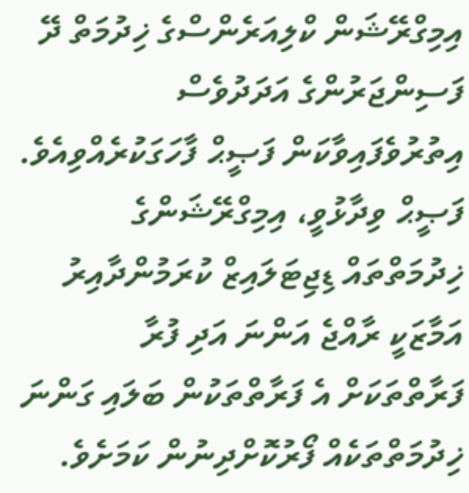އިމިގްރޭޝަން ކްލިއަރެންސްގެ ޚިދުމަތް ދޭ ފަސިންޖަރުންގެ އަދަދުވެސް އިތުރުވެފައިވާކަން ފަޞީޙް ފާހަގަކުރެއްވިއެވެ.
ފަޞީޙް ވިދާޅުވީ، އިމިގްރޭޝަންގެ ޚިދުމަތްތައް ޑިޖިޓަލައިޒް ކުރަމުންދާއިރު އަމާޒަކީ ރާއްޖެ އަންނަ އަދި ފުރާ ފަރާތްތަކަށް އެ ފަރާތްތަކުން ބަލައި ގަންނަ ޚިދުމަތްތަކެއް ފޯރުކޮށްދިނުން ކަމަށެވެ.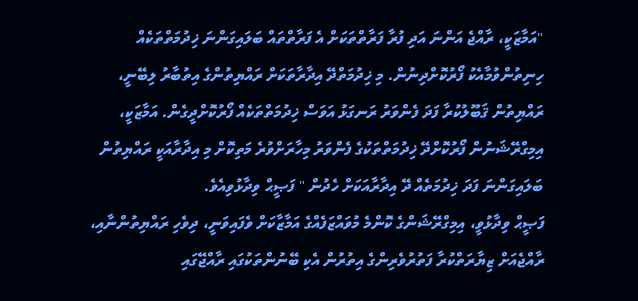"އަމާޒަކީ، ރާއްޖެ އަންނަ އަދި ފުރާ ފަރާތްތަކަށް އެ ފަރާތްތައް ބަލައިގަންނަ ޚިދުމަތްތަކެއް ހިނިތުންވުމާއެކު ފޯރުކޮށްދިނުން. މި ޚިދުމަތްދޭ އިދާރާތަކަށް ރައްޔިތުންގެ އިތުބާރު ލިބޭނީ، ރައްޔިތުން ޤަބޫލުކުރާ ފަދަ ފެންވަރު ރަނގަޅު އަވަސް ޚިދުމަތްތަކެއް ފޯރުކޮށްދީގެން. އަމާޒަކީ، އިމިގްރޭޝަނުން ފޯރުކޮށްދޭ ޚިދުމަތްތަކުގެ ފެންވަރު މިހާރަށްވުރެ މަތިކޮށް މި އިދާރާއަކީ ރައްޔިތުން ބަލައިގަންނަ ފަދަ ޚިދުމަތެއް ދޭ އިދާރާއަކަށް ހެދުން " ފަޞީޙް ވިދާޅުވިއެވެ.
ފަޞީޙް ވިދާޅުވީ، އިމިގްރޭޝަންގެ ކޮންމެ މުވައްޒަފެއްގެ އަމާޒާކަށް ވެފައިވަނީ، ދިވެހި ރައްޔިތުންނާއި، ރާއްޖެއަށް ޒިޔާރަތްކުރާ ފަތުރުވެރިންގެ އިތުރުން އެކި ބޭނުންތަކުގައި ރާއްޖޭގައި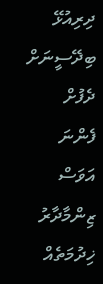ދިރިއުޅޭ ބިދޭސީނަށް ދެފުށް ފެންނަ އަވަސް ޒިންމާދާރު ޚިދުމަތެއް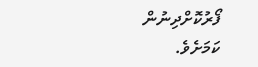ފޯރުކޮށްދިނުން ކަމަށެވެ.